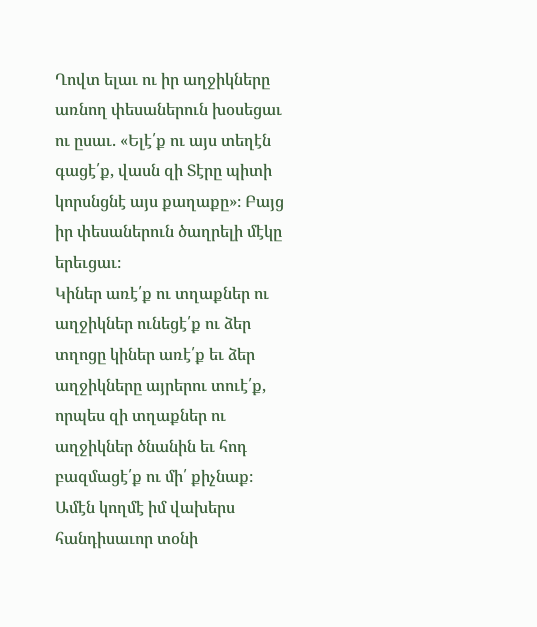Ղովտ ելաւ ու իր աղջիկները առնող փեսաներուն խօսեցաւ ու ըսաւ. «Ելէ՛ք ու այս տեղէն գացէ՛ք, վասն զի Տէրը պիտի կորսնցնէ այս քաղաքը»։ Բայց իր փեսաներուն ծաղրելի մէկը երեւցաւ։
Կիներ առէ՛ք ու տղաքներ ու աղջիկներ ունեցէ՛ք ու ձեր տղոցը կիներ առէ՛ք եւ ձեր աղջիկները այրերու տուէ՛ք, որպես զի տղաքներ ու աղջիկներ ծնանին եւ հոդ բազմացէ՛ք ու մի՛ քիչնաք։
Ամէն կողմէ իմ վախերս հանդիսաւոր տօնի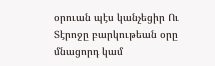օրուան պէս կանչեցիր Ու Տէրոջը բարկութեան օրը մնացորդ կամ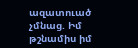ազատուած չմնաց. Իմ թշնամիս իմ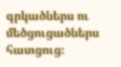գրկածներս ու մեծցուցածներս հատցուց։